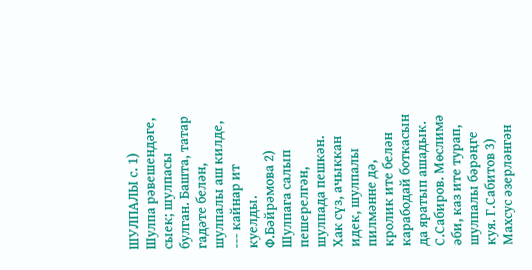ШУЛПАЛЫ с. 1) Шулпа рәвешендәге, сыек; шулпасы булган. Башта, татар гадәте белән, шулпалы аш килде, --- кайнар ит куелды. Ф.Бәйрәмова 2) Шулпага салып пешерелгән, шулпада пешкән. Хак сүз, ачыккан идек, шулпалы пилмәнне дә, кролик ите белән карабодай боткасын да яратып ашадык. С.Сабиров. Мөслимә әби, каз ите турап, шулпалы бәрәңге куя. Г.Сабитов 3) Махсус әзерләнгән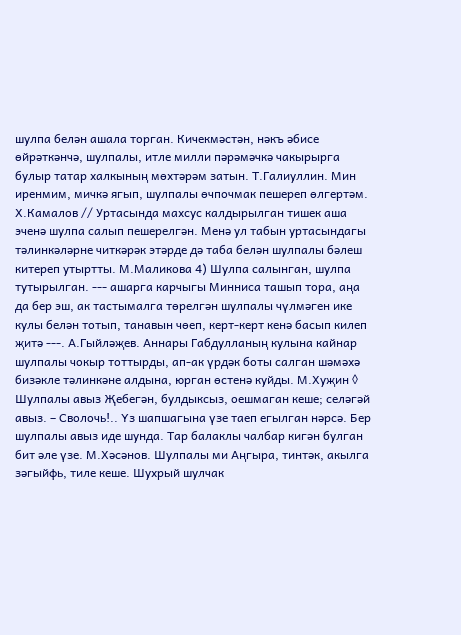шулпа белән ашала торган. Кичекмәстән, нәкъ әбисе өйрәткәнчә, шулпалы, итле милли пәрәмәчкә чакырырга булыр татар халкының мөхтәрәм затын. Т.Галиуллин. Мин иренмим, мичкә ягып, шулпалы өчпочмак пешереп өлгертәм. Х.Камалов // Уртасында махсус калдырылган тишек аша эченә шулпа салып пешерелгән. Менә ул табын уртасындагы тәлинкәләрне читкәрәк этәрде дә таба белән шулпалы бәлеш китереп утыртты. М.Маликова 4) Шулпа салынган, шулпа тутырылган. --- ашарга карчыгы Минниса ташып тора, аңа да бер эш, ак тастымалга төрелгән шулпалы чүлмәген ике кулы белән тотып, танавын чөеп, керт-керт кенә басып килеп җитә ---. А.Гыйләҗев. Аннары Габдулланың кулына кайнар шулпалы чокыр тоттырды, ап-ак үрдәк боты салган шәмәхә бизәкле тәлинкәне алдына, юрган өстенә куйды. М.Хуҗин ◊ Шулпалы авыз Җебегән, булдыксыз, оешмаган кеше; селәгәй авыз. – Сволочь!.. Үз шапшагына үзе таеп егылган нәрсә. Бер шулпалы авыз иде шунда. Тар балаклы чалбар кигән булган бит әле үзе. М.Хәсәнов. Шулпалы ми Аңгыра, тинтәк, акылга зәгыйфь, тиле кеше. Шухрый шулчак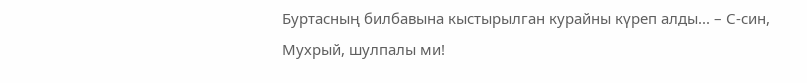Буртасның билбавына кыстырылган курайны күреп алды... – С-син, Мухрый, шулпалы ми!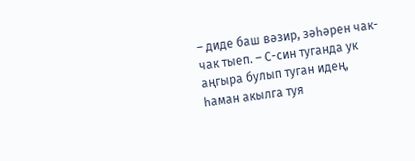– диде баш вәзир, зәһәрен чак-чак тыеп. – С-син туганда ук аңгыра булып туган идең, һаман акылга туя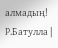алмадың! Р.Батулла |